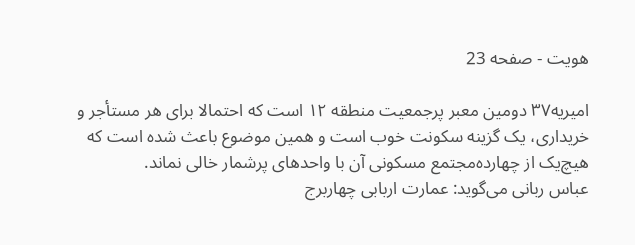هویت - صفحه 23

امیریه‌۳۷ دومین معبر پرجمعیت منطقه ۱۲ است که احتمالا برای هر مستأجر و خریداری، یک گزینه سکونت خوب است و همین موضوع باعث شده است که هیچ‌یک از چهارده‌مجتمع مسکونی آن با واحد‌های پرشمار خالی نماند.
عباس‌ ربانی می‌گوید: عمارت اربابی چهاربرج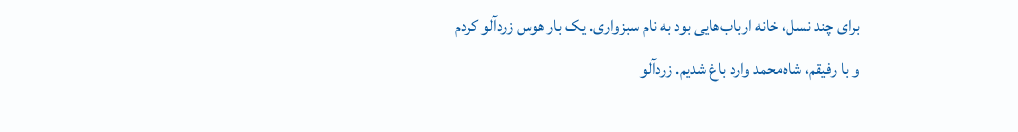برای چند نسل، خانه ارباب‌هایی بود به نام سبزواری. یک بار هوس زردآلو کردم و با رفیقم، شاه‌محمد وارد باغ شدیم. زردآلو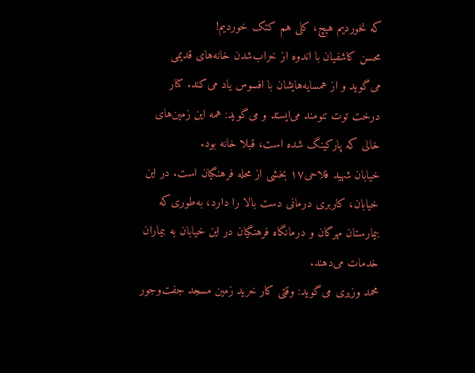که نخوردیم هیچ، کلی هم کتک خوردیم!
محسن کاشفیان با اندوه از خراب‌شدن خانه‌های قدیمی می‌گوید و از همسایه‌هایشان با افسوس یاد می‌کند. کنار درخت توت تنومند می‌ایستد و می‌گوید: همه این زمین‌های خالی که پارکینگ شده است، قبلا خانه بود.
خیابان شهید فلاحی‌۱۷ بخشی از محله فرهنگیان است. در این خیابان، کاربری درمانی دست بالا را دارد، به‌طوری‌که بیمارستان مهرگان و درمانگاه فرهنگیان در این خیابان به بیماران خدمات می‌دهند.
محمد وزیری می‌گوید: وقتی کار خرید زمین مسجد جفت‌و‌جور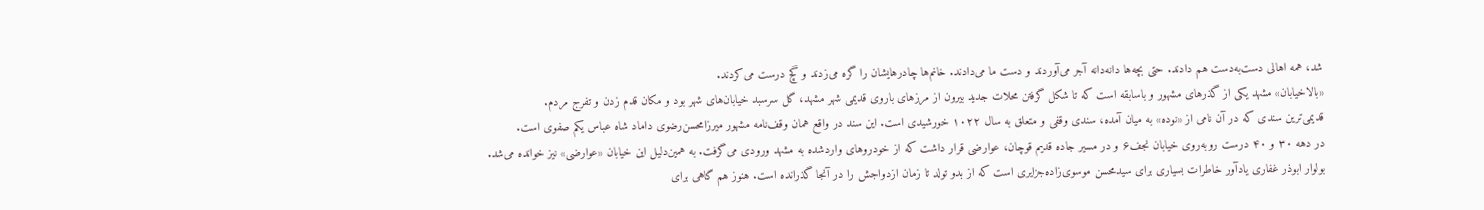شد، همه اهالی دست‌به‌دست هم دادند. حتی بچه‌ها دانه‌دانه آجر می‌آوردند و دست ما می‌دادند. خانم‌ها چادر‌هایشان را گره می‌زدند و گچ درست می‌کردند.
«بالاخیابان» مشهد یکی از گذر‌های مشهور و باسابقه است که تا شکل گرفتن محلات جدید بیرون از مرز‌های باروی قدیمی شهر مشهد، گل سرسبد خیابان‌های شهر بود و مکان قدم زدن و تفرج مردم.
قدیمی‌ترین سندی که در آن نامی از «نوده» به میان آمده، سندی وقفی و متعلق به سال‌ ۱۰۲۲ خورشیدی است. این سند در واقع همان وقف‌نامه مشهور میرزامحسن‌رضوی داماد شاه عباس یکم صفوی است.
در دهه ۳۰ و ۴۰ درست روبه‌روی خیابان نجف‌۶ و در مسیر جاده قدیم قوچان، عوارضی قرار داشت که از خودرو‌های وارد‌شده به مشهد ورودی می‌گرفت. به همین‌دلیل این خیابان «عوارضی» نیز خوانده می‌شد.
بولوار ابوذر غفاری یادآور خاطرات بسیاری برای سیدمحسن موسوی‌زاده‌جزایری است که از بدو تولد تا زمان ازدواجش را در آنجا گذرانده است. هنوز هم گاهی برای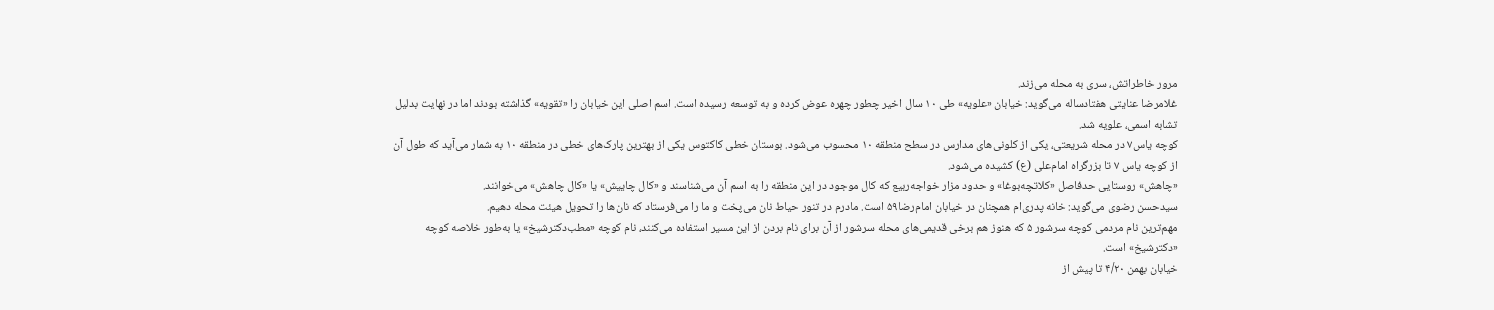مرور خاطراتش، سری به محله می‌زند.
غلامرضا عنایتی هفتاد‌ساله می‌گوید: خیابان «علویه» طی ۱۰ سال اخیر چطور چهره عوض کرده و به توسعه رسیده است. اسم اصلی این خیابان را «تقویه» گذاشته بودند اما در نهایت بدلیل تشابه اسمی، علویه شد.
کوچه یاس‌۷ در محله شریعتی، یکی از کلونی‌های مدارس در سطح منطقه ۱۰ محسوب می‌شود. بوستان خطی کاکتوس یکی از بهترین پارک‌های خطی در منطقه ۱۰ به شمار می‌آید که طول آن از کوچه یاس ۷ تا بزرگراه امام‌علی (ع) کشیده می‌شود.
«چاهش» روستایی حد‌فاصل «کلاتچه‌بوغا» و حدود مزار خواجه‌ربیع که کال موجود در این منطقه را به اسم آن می‌شناسند و «کال چاییش» یا «کال چاهش» می‌خوانند.
سیدحسن رضوی می‌گوید: خانه پدری‌ام همچنان در خیابان امام‌رضا‌۵۹ است. مادرم در تنور حیاط نان می‌پخت و ما را می‌فرستاد که نان‌ها را تحویل هیئت محله دهیم.
مهم‌ترین نام مردمی کوچه سرشور ۵ که هنوز هم برخی قدیمی‌های محله سرشور از آن برای نام بردن از این مسیر استفاده می‌کنند، نام کوچه «مطب‌دکتر‌شیخ» یا به‌طور خلاصه کوچه «دکتر‌شیخ» است.
خیابان بهمن ۴/۲۰ تا پیش از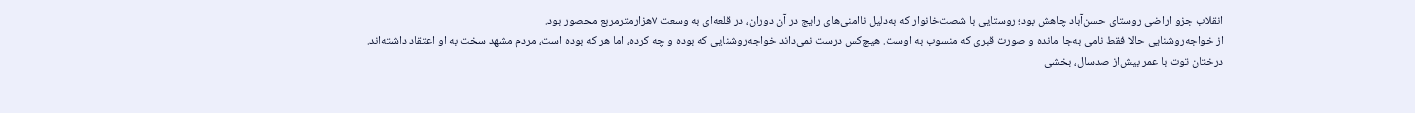انقلاب جزو اراضی روستای حسن‌آباد چاهش بود؛ روستایی با شصت‌خانوار که به‌دلیل ناامنی‌های رایج در آن دوران، در قلعه‌ای به وسعت ۷‌هزار‌مترمربع محصور بود.
از خواجه‌روشنایی حالا فقط نامی به‌جا مانده و صورت قبری که منسوب به اوست. هیچ‌کس درست نمی‌داند خواجه‌روشنایی که بوده و چه کرده، اما هر که بوده است، مردم مشهد سخت به او اعتقاد داشته‌اند.
درختان توت با عمر بیش‌از صدسال، بخشی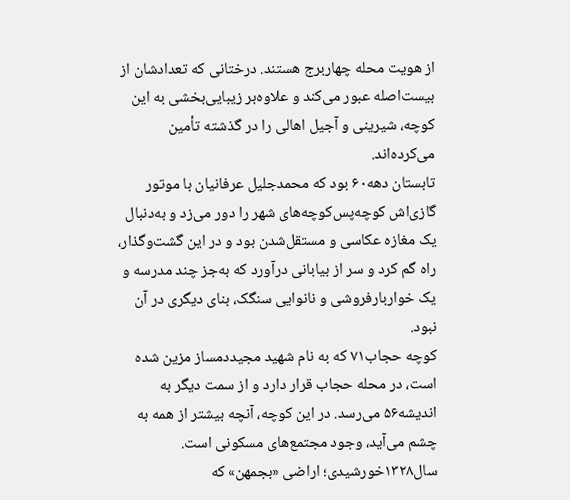از هویت محله چهاربرج هستند. درختانی که تعدادشان از بیست‌اصله عبور می‌کند و علاوه‌بر زیبایی‌بخشی به این کوچه، شیرینی و آجیل اهالی را در گذشته تأمین می‌کرده‌اند.
تابستان دهه‌۶۰ بود که محمدجلیل عرفانیان با موتور گازی‌اش کوچه‌پس‌کوچه‌های شهر را دور می‌زد و به‌دنبال یک مغازه عکاسی و مستقل‌شدن بود و در این گشت‌و‌گذار، راه گم کرد و سر از بیابانی درآورد که به‌جز چند مدرسه و یک خواربارفروشی و نانوایی سنگک، بنای دیگری در آن نبود.
کوچه حجاب‌۷۱ که به نام شهید مجید‌دمساز مزین شده است، در محله حجاب قرار دارد و از سمت دیگر به اندیشه‌۵۶ می‌رسد. در این کوچه، آنچه بیشتر از همه به چشم می‌آید، وجود مجتمع‌های مسکونی است.
سال‌۱۳۲۸‌خورشیدی؛ اراضی «بجمهن» که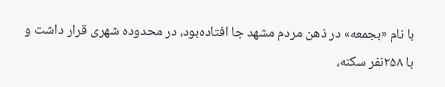با نام «بجمعه» در ذهن مردم مشهد جا افتاده‌بود، در محدوده شهری قرار داشت و با ۲۵۸‌نفر سکنه،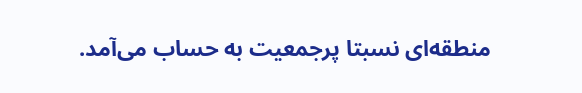منطقه‌ای نسبتا پرجمعیت به حساب می‌آمد.